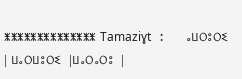ⵥⵥⵥⵥⵥⵥⵥⵥⵥⵥⵥⵥⵥⵥ Tamaziɣt :   ⴰⵡⵔⵓⵔⵉ  | ⵡⴰⵔⵡⵓⵔⵉ  |ⵡⴰⵔⴰⵔⵓ  |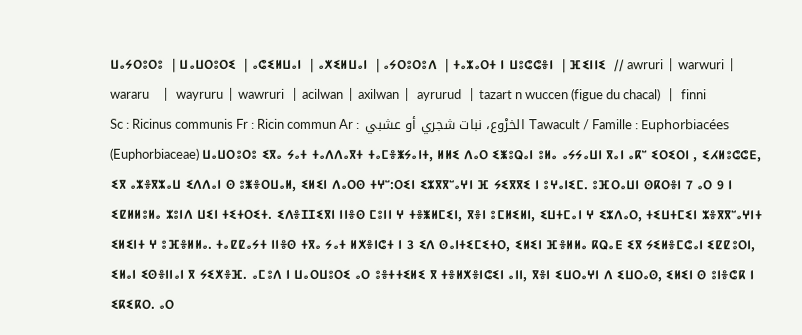ⵡⴰⵢⵔⵓⵔⵓ  | ⵡⴰⵡⵔⵓⵔⵉ  | ⴰⵛⵉⵍⵡⴰⵏ  | ⴰⵅⵉⵍⵡⴰⵏ  | ⴰⵢⵔⵓⵔⵓⴷ  | ⵜⴰⵣⴰⵔⵜ ⵏ ⵡⵓⵛⵛⴻⵏ  | ⴼⵉⵏⵏⵉ  // awruri  |  warwuri  |   wararu     |   wayruru  |  wawruri   |  acilwan  |  axilwan  |   ayrurud   |  tazart n wuccen (figue du chacal)   |   finni Sc : Ricinus communis Fr : Ricin commun Ar :  الخرْوع، نبات شجري أو عشبي Tawacult / Famille : Euphorbiacées (Euphorbiaceae) ⵡⴰⵡⵔⵓⵔⵓ ⵉⴳⴰ ⵢⴰⵜ ⵜⴰⴷⴷⴰⴳⵜ ⵜⴰⵎⴻⵥⵢⴰⵏⵜ, ⵍⵍⵉ ⴷⴰⵔ ⵉⵥⵓⵕⴰⵏ ⵓⵍⴰ ⴰⵢⵢⴰⵡⵏ ⴳⴰⵏ ⴰⴽⵯ ⵉⵔⵉⵔⵏ , ⵉⵃⵍⵓⵛⵛⴹ, ⵉⴳ ⴰⵣⴻⴳⵣⴰⵡ ⵉⴷⴷⴰⵏ ⵙ ⵓⵥⴻⵔⵡⴰⵍ, ⵉⵍⵉⵏ ⴷⴰⵔⵙ ⵜⵖⵯ:ⵔⵉⵏ ⵉⵣⴳⴳⵯⴰⵖⵏ ⴼ ⵢⵉⴳⴳⵉ ⵏ ⵓⵖⴰⵏⵉⵎ. ⵓⴼⵔⴰⵡⵏ ⵙⴽⵔⴻⵏ 7 ⴰⵔ 9 ⵏ ⵉⵇⵍⵍⵓⵍⴰ ⵣⵓⵏⴷ ⵡⵉⵏ ⵜⵉⵜⵔⵉⵜ. ⵉⴷⴻⵊⵊⵉⴳⵏ ⵏⵏⴻⵙ ⵎⵓⵏⵏ ⵖ ⵜⴻⵥⵍⵎⵉⵏ, ⴳⴻⵏ ⵓⵎⵍⵉⵍⵏ, ⵉⵡⵜⵎⴰⵏ ⵖ ⵉⵣⴷⴰⵔ, ⵜⵉⵡⵜⵎⵉⵏ ⵣⴻⴳⴳⵯⴰⵖⵏⵜ ⵉⵍⵉⵏⵜ ⵖ ⵓⴼⴻⵍⵍⴰ. ⵜⴰⵇⵇⴰⵢⵜ ⵏⵏⴻⵙ ⵜⴳⴰ ⵢⴰⵜ ⵍⵅⴻⵏⵛⵜ ⵏ 3 ⵉⴷ ⵙⴰⵏⵜⵉⵎⵉⵜⵔ, ⵉⵍⵉⵏ ⴼⴻⵍⵍⴰ ⴽⵕⴰⴹ ⵉⴳ ⵢⵉⵍⴻⵎⵛⴰⵏ ⵉⵇⵇⵓⵔⵏ, ⵉⵍⴰⵏ ⵉⵙⴻⵏⵏⴰⵏ ⴳ ⵢⵉⵅⴻⴼ. ⴰⵎⵓⴷ ⵏ ⵡⴰⵔⵡⵓⵔⵉ ⴰⵔ ⵓⴻⵜⵜⵉⵍⵉ ⴳ ⵜⴻⵍⵅⴻⵏⵛⵉⵏ ⴰⵏⵏ, ⴳⴻⵏ ⵉⵡⵔⴰⵖⵏ ⴷ ⵉⵡⵔⴰⵙ, ⵉⵍⵉⵏ ⵙ ⵓⵏⴻⵛⴽ ⵏ ⵉⴽⵉⴽⵔ. ⴰⵔ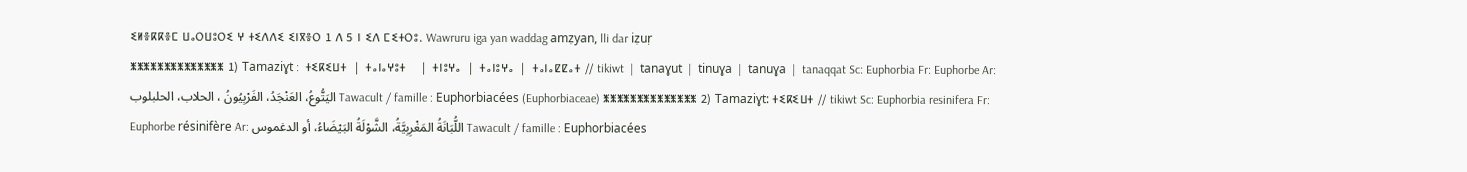ⵉⵍⴻⴽⴽⴻⵎ ⵡⴰⵔⵡⵓⵔⵉ ⵖ ⵜⵉⴷⴷⵉ ⵉⵏⴳⴻⵔ 1 ⴷ 5 ⵏ ⵉⴷ ⵎⵉⵜⵔⵓ. Wawruru iga yan waddag amẓyan, lli dar iẓuṛ
ⵥⵥⵥⵥⵥⵥⵥⵥⵥⵥⵥⵥⵥⵥ 1) Tamaziɣt :  ⵜⵉⴽⵉⵡⵜ  |  ⵜⴰⵏⴰⵖⵓⵜ    |  ⵜⵏⵓⵖⴰ  |  ⵜⴰⵏⵓⵖⴰ  |  ⵜⴰⵏⴰⵇⵇⴰⵜ // tikiwt  |  tanaɣut  |  tinuɣa  |  tanuɣa  |  tanaqqat Sc: Euphorbia Fr: Euphorbe Ar: اليَتُّوعُ، العَنْجَدُ، الفَرْبِيُونُ ، الحلاب، الحلبلوب Tawacult / famille : Euphorbiacées (Euphorbiaceae) ⵥⵥⵥⵥⵥⵥⵥⵥⵥⵥⵥⵥⵥⵥ 2) Tamaziɣt: ⵜⵉⴽⵉⵡⵜ // tikiwt Sc: Euphorbia resinifera Fr: Euphorbe résinifère Ar: اللُّبَانَةُ المَغْرِبِيَّةُ، الشَّوْلَةُ البَيْضَاءُ، أو الدغموس Tawacult / famille : Euphorbiacées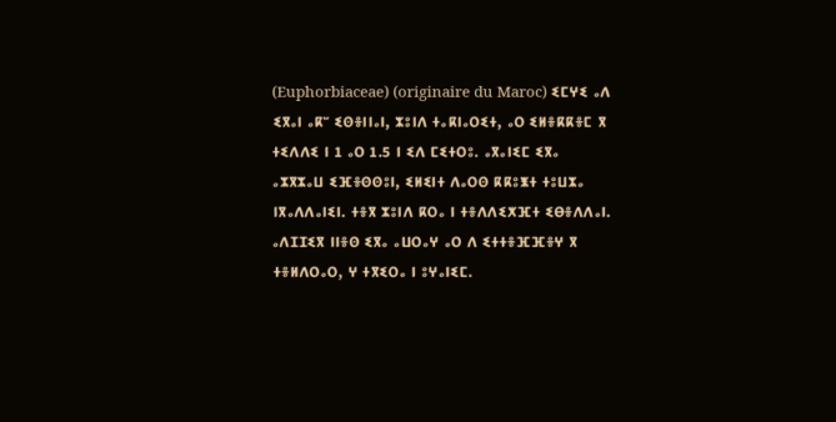(Euphorbiaceae) (originaire du Maroc) ⵉⵎⵖⵉ ⴰⴷ ⵉⴳⴰⵏ ⴰⴽⵯ ⵉⵙⴻⵏⵏⴰⵏ, ⵣⵓⵏⴷ ⵜⴰⴽⵏⴰⵔⵉⵜ, ⴰⵔ ⵉⵍⴻⴽⴽⴻⵎ ⴳ ⵜⵉⴷⴷⵉ ⵏ 1 ⴰⵔ 1.5 ⵏ ⵉⴷ ⵎⵉⵜⵔⵓ. ⴰⴳⴰⵏⵉⵎ ⵉⴳⴰ ⴰⵣⴳⵣⴰⵡ ⵉⴼⴻⵙⵙⵓⵏ, ⵉⵍⵉⵏⵜ ⴷⴰⵔⵙ ⴽⴽⵓⵥⵜ ⵜⵓⵡⵣⴰ ⵏⴳⴰⴷⴷⴰⵏⵉⵏ. ⵜⴻⴳ ⵣⵓⵏⴷ ⴽⵔⴰ ⵏ ⵜⴻⴷⴷⵉⵅⴼⵜ ⵉⴱⴻⴷⴷⴰⵏ. ⴰⴷⵊⵊⵉⴳ ⵏⵏⴻⵙ ⵉⴳⴰ ⴰⵡⵔⴰⵖ ⴰⵔ ⴷ ⵉⵜⵜⴻⴼⴼⴻⵖ ⴳ ⵜⴻⵍⴷⵔⴰⵔ, ⵖ ⵜⴳⵉⵔⴰ ⵏ ⵓⵖⴰⵏⵉⵎ.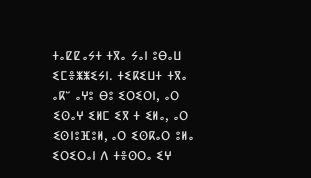ⵜⴰⵇⵇⴰⵢⵜ ⵜⴳⴰ ⵢⴰⵏ ⵓⴱⴰⵡ ⵉⵎⴻⵥⵥⵉⵢⵏ. ⵜⵉⴽⵉⵡⵜ ⵜⴳⴰ ⴰⴽⵯ ⴰⵖⵓ ⴱⵓ ⵉⵔⵉⵔⵏ, ⴰⵔ ⵉⵙⴰⵖ ⵉⵍⵎ ⵉⴳ ⵜ ⵉⵍⴰ, ⴰⵔ ⵉⵙⵏⵓⴼⵓⵍ, ⴰⵔ ⵉⵙⴽⴰⵔ ⵓⵍⴰ ⵉⵔⵉⵔⴰⵏ ⴷ ⵜⴻⵙⵔⴰ ⵉⵖ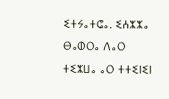ⵉⵜⵢⴰⵜⵛⴰ. ⵉⵄⵣⵣⴰ ⴱⴰⵀⵔⴰ ⴷⴰⵔ ⵜⵉⵣⵡⴰ ⴰⵔ ⵜⵜⵉⵏⵉⵏ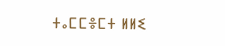ⵜⴰⵎⵎⴻⵎⵜ ⵍⵍⵉ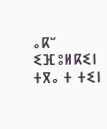ⴰⴽⵯ ⵉⴼⵓⵍⴽⵉⵏ ⵜⴳⴰ ⵜ ⵜⵉⵏ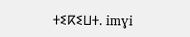ⵜⵉⴽⵉⵡⵜ. imɣi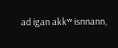ad igan akkʷ isnnann,